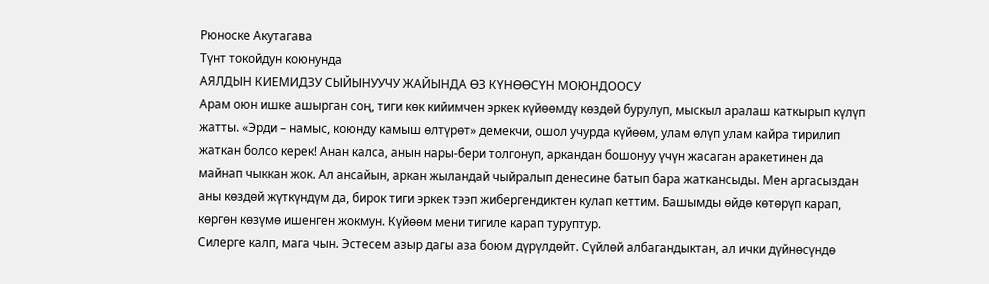Рюноске Акутагава
Түнт токойдун коюнунда
АЯЛДЫН КИЕМИДЗУ СЫЙЫНУУЧУ ЖАЙЫНДА ӨЗ КҮНӨӨСҮН МОЮНДООСУ
Арам оюн ишке ашырган соң, тиги көк кийимчен эркек күйөөмдү көздөй бурулуп, мыскыл аралаш каткырып күлүп жатты. «Эрди – намыс, коюнду камыш өлтүрөт» демекчи, ошол учурда күйөөм, улам өлүп улам кайра тирилип жаткан болсо керек! Анан калса, анын нары-бери толгонуп, аркандан бошонуу үчүн жасаган аракетинен да майнап чыккан жок. Ал ансайын, аркан жыландай чыйралып денесине батып бара жаткансыды. Мен аргасыздан аны көздөй жүткүндүм да, бирок тиги эркек тээп жибергендиктен кулап кеттим. Башымды өйдө көтөрүп карап, көргөн көзүмө ишенген жокмун. Күйөөм мени тигиле карап туруптур.
Силерге калп, мага чын. Эстесем азыр дагы аза боюм дүрүлдөйт. Сүйлөй албагандыктан, ал ички дүйнөсүндө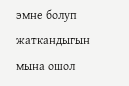эмне болуп жаткандыгын мына ошол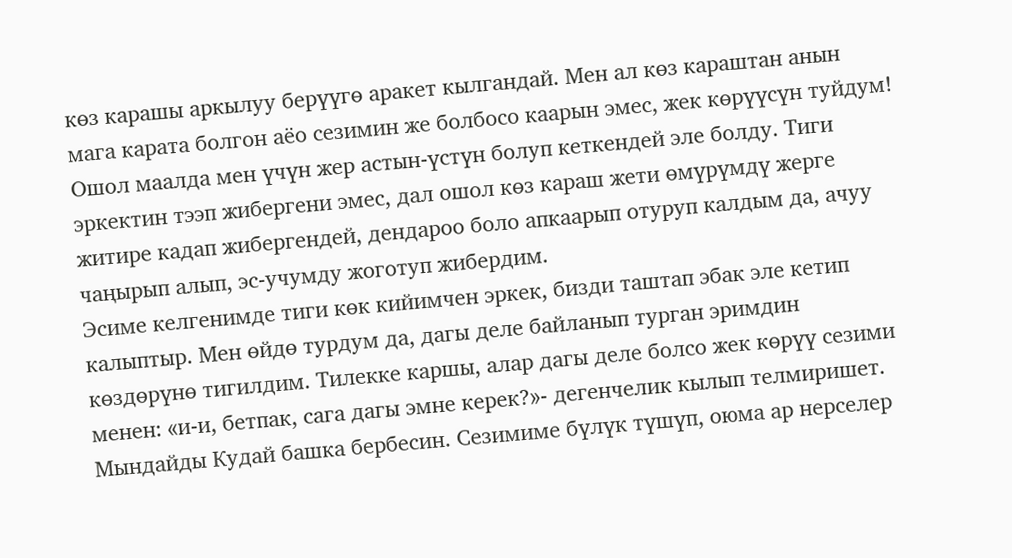көз карашы аркылуу берүүгө аракет кылгандай. Мен ал көз караштан анын мага карата болгон аёо сезимин же болбосо каарын эмес, жек көрүүсүн туйдум! Ошол маалда мен үчүн жер астын-үстүн болуп кеткендей эле болду. Тиги эркектин тээп жибергени эмес, дал ошол көз караш жети өмүрүмдү жерге житире кадап жибергендей, дендароо боло апкаарып отуруп калдым да, ачуу чаңырып алып, эс-учумду жоготуп жибердим.
Эсиме келгенимде тиги көк кийимчен эркек, бизди таштап эбак эле кетип калыптыр. Мен өйдө турдум да, дагы деле байланып турган эримдин көздөрүнө тигилдим. Тилекке каршы, алар дагы деле болсо жек көрүү сезими менен: «и-и, бетпак, сага дагы эмне керек?»- дегенчелик кылып телмиришет. Мындайды Кудай башка бербесин. Сезимиме бүлүк түшүп, оюма ар нерселер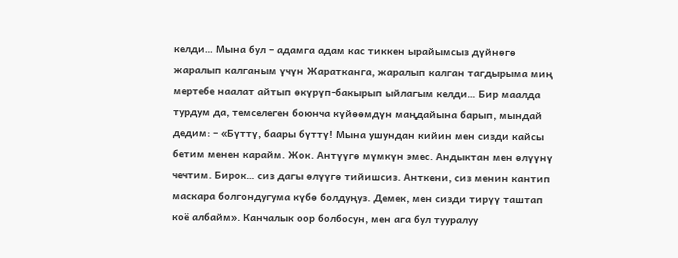келди… Мына бул – адамга адам кас тиккен ырайымсыз дүйнөгө жаралып калганым үчүн Жаратканга, жаралып калган тагдырыма миң мертебе наалат айтып өкүрүп-бакырып ыйлагым келди… Бир маалда турдум да, темселеген боюнча күйөөмдүн маңдайына барып, мындай дедим: – «Бүттү, баары бүттү! Мына ушундан кийин мен сизди кайсы бетим менен карайм. Жок. Антүүгө мүмкүн эмес. Андыктан мен өлүүнү чечтим. Бирок… сиз дагы өлүүгө тийишсиз. Анткени, сиз менин кантип маскара болгондугума күбө болдуңуз. Демек, мен сизди тирүү таштап коё албайм». Канчалык оор болбосун, мен ага бул тууралуу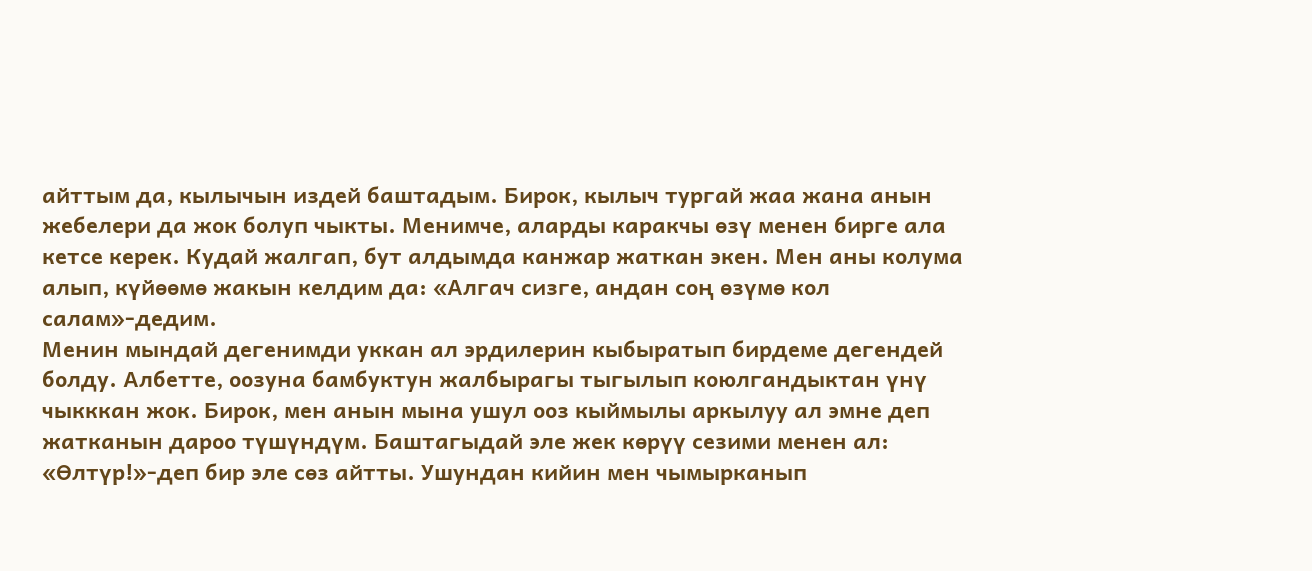айттым да, кылычын издей баштадым. Бирок, кылыч тургай жаа жана анын жебелери да жок болуп чыкты. Менимче, аларды каракчы өзү менен бирге ала кетсе керек. Кудай жалгап, бут алдымда канжар жаткан экен. Мен аны колума алып, күйөөмө жакын келдим да: «Алгач сизге, андан соң өзүмө кол салам»-дедим.
Менин мындай дегенимди уккан ал эрдилерин кыбыратып бирдеме дегендей болду. Албетте, оозуна бамбуктун жалбырагы тыгылып коюлгандыктан үнү чыкккан жок. Бирок, мен анын мына ушул ооз кыймылы аркылуу ал эмне деп жатканын дароо түшүндүм. Баштагыдай эле жек көрүү сезими менен ал: «Өлтүр!»-деп бир эле сөз айтты. Ушундан кийин мен чымырканып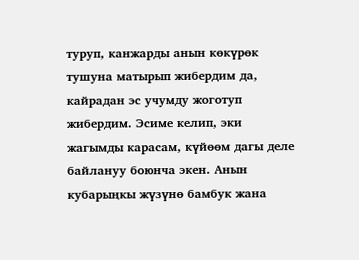туруп, канжарды анын көкүрөк тушуна матырып жибердим да, кайрадан эс учумду жоготуп жибердим. Эсиме келип, эки жагымды карасам, күйөөм дагы деле байлануу боюнча экен. Анын кубарыңкы жүзүнө бамбук жана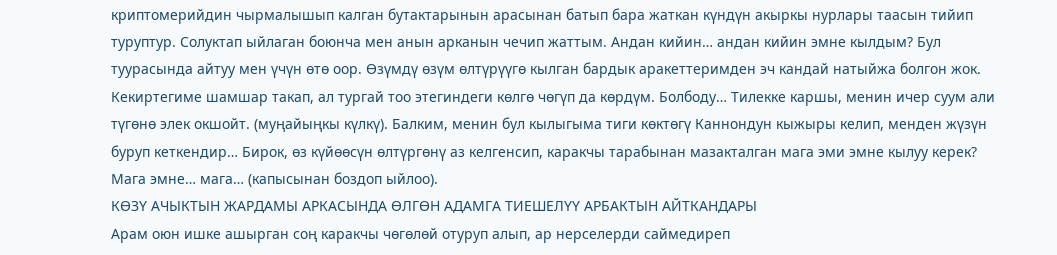криптомерийдин чырмалышып калган бутактарынын арасынан батып бара жаткан күндүн акыркы нурлары таасын тийип туруптур. Солуктап ыйлаган боюнча мен анын арканын чечип жаттым. Андан кийин… андан кийин эмне кылдым? Бул туурасында айтуу мен үчүн өтө оор. Өзүмдү өзүм өлтүрүүгө кылган бардык аракеттеримден эч кандай натыйжа болгон жок. Кекиртегиме шамшар такап, ал тургай тоо этегиндеги көлгө чөгүп да көрдүм. Болбоду… Тилекке каршы, менин ичер суум али түгөнө элек окшойт. (муңайыңкы күлкү). Балким, менин бул кылыгыма тиги көктөгү Каннондун кыжыры келип, менден жүзүн буруп кеткендир… Бирок, өз күйөөсүн өлтүргөнү аз келгенсип, каракчы тарабынан мазакталган мага эми эмне кылуу керек? Мага эмне… мага… (капысынан боздоп ыйлоо).
КӨЗҮ АЧЫКТЫН ЖАРДАМЫ АРКАСЫНДА ӨЛГӨН АДАМГА ТИЕШЕЛҮҮ АРБАКТЫН АЙТКАНДАРЫ
Арам оюн ишке ашырган соң каракчы чөгөлөй отуруп алып, ар нерселерди саймедиреп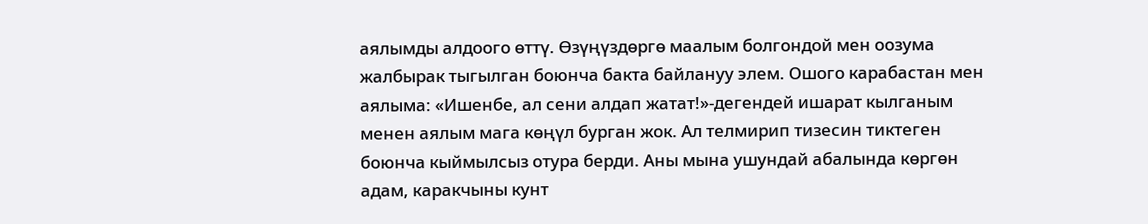аялымды алдоого өттү. Өзүңүздөргө маалым болгондой мен оозума жалбырак тыгылган боюнча бакта байлануу элем. Ошого карабастан мен аялыма: «Ишенбе, ал сени алдап жатат!»-дегендей ишарат кылганым менен аялым мага көңүл бурган жок. Ал телмирип тизесин тиктеген боюнча кыймылсыз отура берди. Аны мына ушундай абалында көргөн адам, каракчыны кунт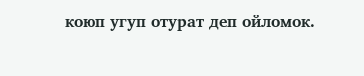коюп угуп отурат деп ойломок.